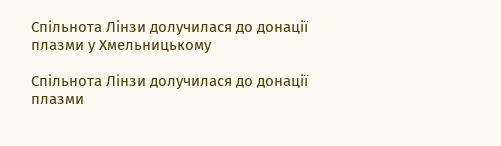Спільнота Лінзи долучилася до донації плазми у Хмельницькому

Спільнота Лінзи долучилася до донації плазми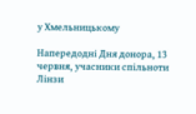у Хмельницькому

Напередодні Дня донора, 13 червня, учасники спільноти Лінзи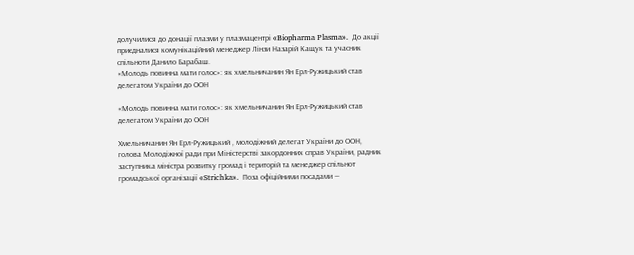долучилися до донації плазми у плазмацентрі «Biopharma Plasma».  До акції приєдналися комунікаційний менеджер Лінзи Назарій Кащук та учасник спільноти Данило Барабаш.
«Молодь повинна мати голос»: як хмельничанин Ян Ерл-Ружицький став делегатом України до ООН

«Молодь повинна мати голос»: як хмельничанин Ян Ерл-Ружицький став делегатом України до ООН

Хмельничанин Ян Ерл-Ружицький , молодіжний делегат України до ООН, голова Молодіжної ради при Міністерстві закордонних справ України, радник заступника міністра розвитку громад і територій та менеджер спільнот  громадської організації «Strichka».  Поза офіційними посадами —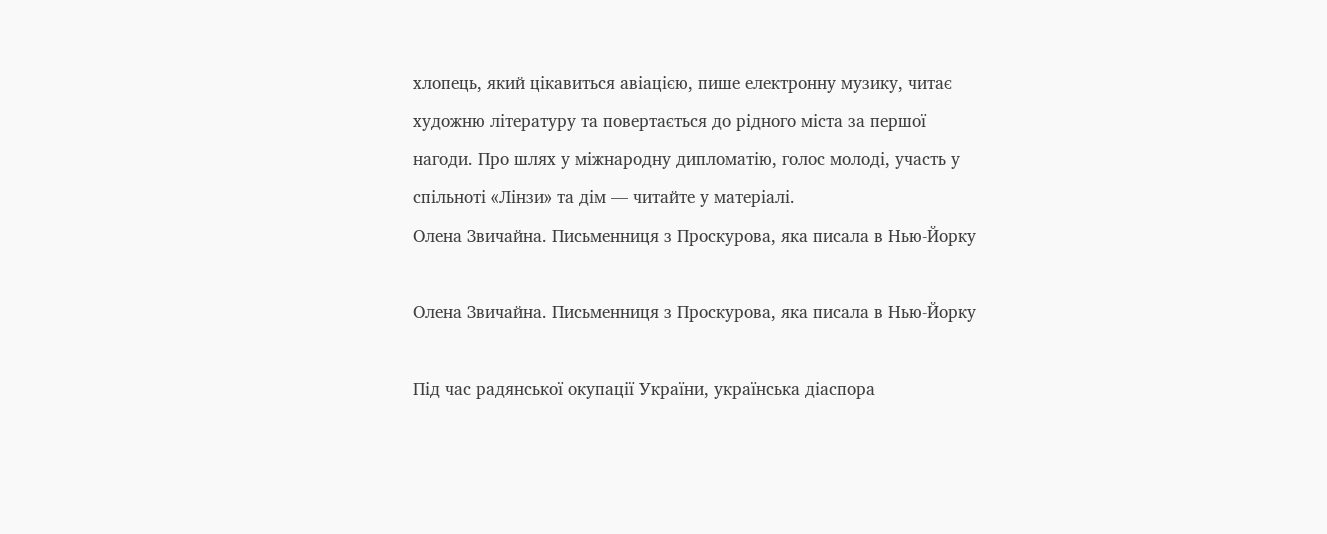хлопець, який цікавиться авіацією, пише електронну музику, читає художню літературу та повертається до рідного міста за першої нагоди. Про шлях у міжнародну дипломатію, голос молоді, участь у спільноті «Лінзи» та дім — читайте у матеріалі.
Олена Звичайна. Письменниця з Проскурова, яка писала в Нью-Йорку

Олена Звичайна. Письменниця з Проскурова, яка писала в Нью-Йорку

Під час радянської окупації України, українська діаспора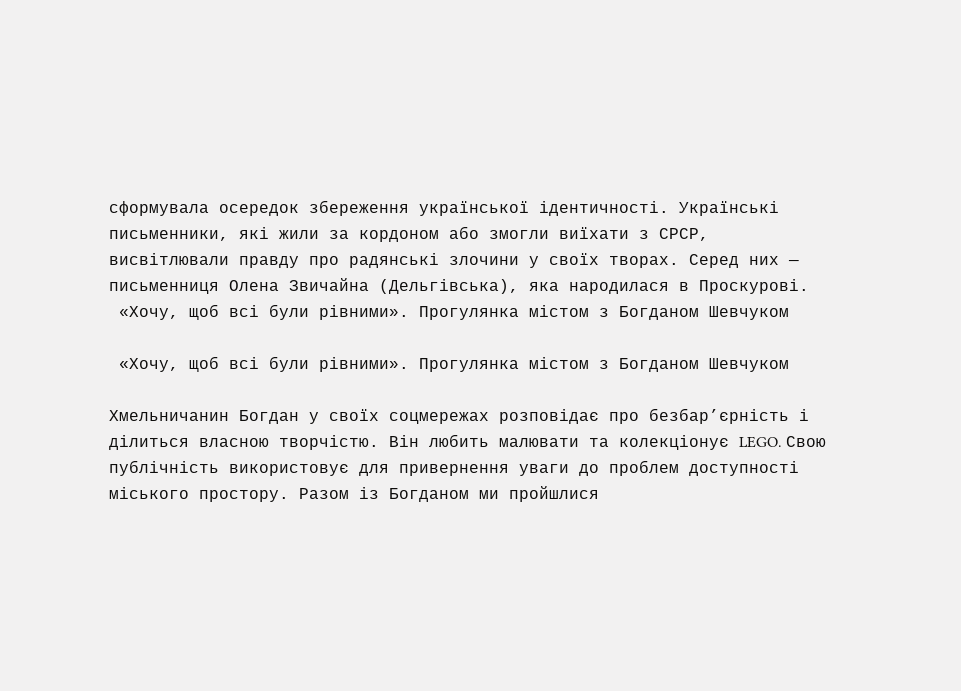сформувала осередок збереження української ідентичності. Українські письменники, які жили за кордоном або змогли виїхати з СРСР, висвітлювали правду про радянські злочини у своїх творах. Серед них — письменниця Олена Звичайна (Дельгівська), яка народилася в Проскурові.
 «Хочу, щоб всі були рівними». Прогулянка містом з Богданом Шевчуком

 «Хочу, щоб всі були рівними». Прогулянка містом з Богданом Шевчуком

Хмельничанин Богдан у своїх соцмережах розповідає про безбар’єрність і ділиться власною творчістю. Він любить малювати та колекціонує LEGO. Свою публічність використовує для привернення уваги до проблем доступності міського простору. Разом із Богданом ми пройшлися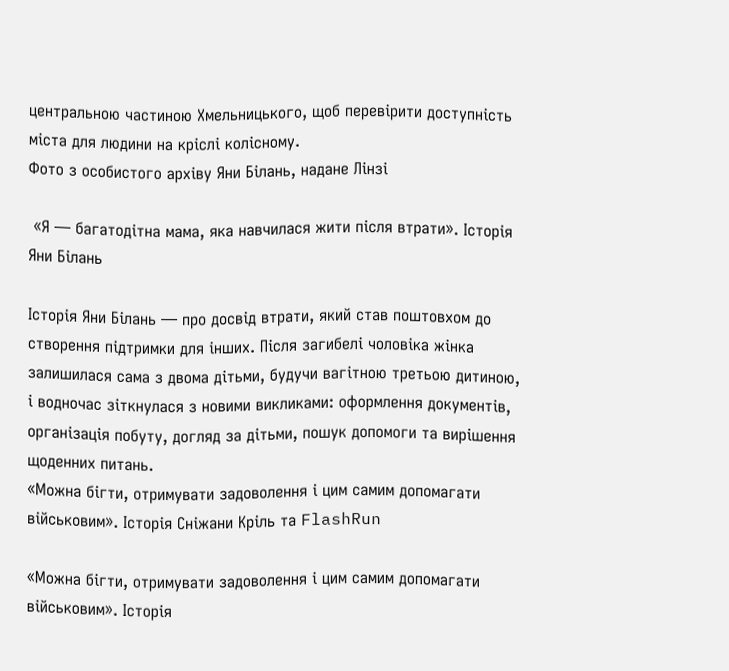центральною частиною Хмельницького, щоб перевірити доступність міста для людини на кріслі колісному.
Фото з особистого архіву Яни Білань, надане Лінзі

 «Я — багатодітна мама, яка навчилася жити після втрати». Історія Яни Білань

Історія Яни Білань — про досвід втрати, який став поштовхом до створення підтримки для інших. Після загибелі чоловіка жінка залишилася сама з двома дітьми, будучи вагітною третьою дитиною, і водночас зіткнулася з новими викликами: оформлення документів, організація побуту, догляд за дітьми, пошук допомоги та вирішення щоденних питань.
«Можна бігти, отримувати задоволення і цим самим допомагати військовим». Історія Сніжани Кріль та FlashRun

«Можна бігти, отримувати задоволення і цим самим допомагати військовим». Історія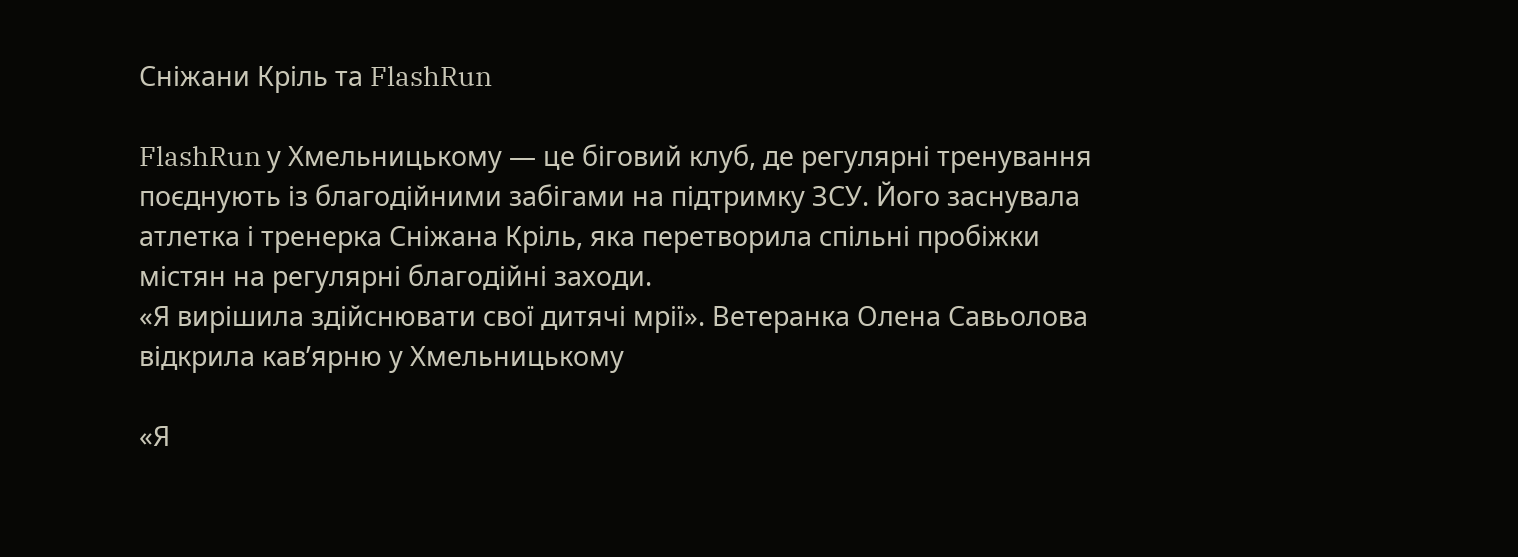Сніжани Кріль та FlashRun

FlashRun у Хмельницькому — це біговий клуб, де регулярні тренування поєднують із благодійними забігами на підтримку ЗСУ. Його заснувала атлетка і тренерка Сніжана Кріль, яка перетворила спільні пробіжки містян на регулярні благодійні заходи.
«Я вирішила здійснювати свої дитячі мрії». Ветеранка Олена Савьолова відкрила кавʼярню у Хмельницькому

«Я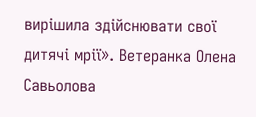вирішила здійснювати свої дитячі мрії». Ветеранка Олена Савьолова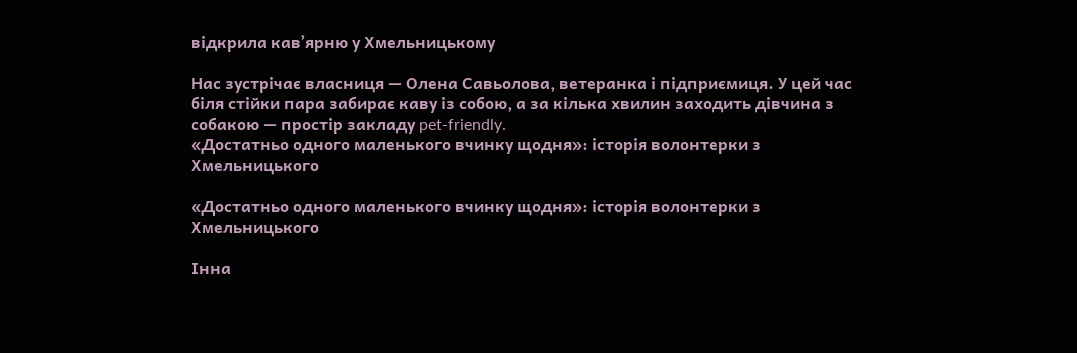відкрила кавʼярню у Хмельницькому

Нас зустрічає власниця — Олена Савьолова, ветеранка і підприємиця. У цей час біля стійки пара забирає каву із собою, а за кілька хвилин заходить дівчина з собакою — простір закладу pet-friendly.
«Достатньо одного маленького вчинку щодня»: історія волонтерки з Хмельницького

«Достатньо одного маленького вчинку щодня»: історія волонтерки з Хмельницького

Інна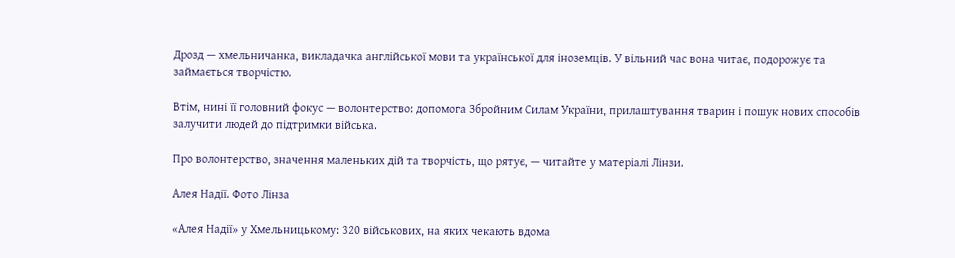Дрозд — хмельничанка, викладачка англійської мови та української для іноземців. У вільний час вона читає, подорожує та займається творчістю.

Втім, нині її головний фокус — волонтерство: допомога Збройним Силам України, прилаштування тварин і пошук нових способів залучити людей до підтримки війська.

Про волонтерство, значення маленьких дій та творчість, що рятує, — читайте у матеріалі Лінзи.

Алея Надії. Фото Лінза

«Алея Надії» у Хмельницькому: 320 військових, на яких чекають вдома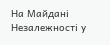На Майдані Незалежності у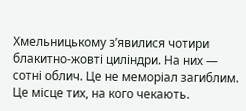Хмельницькому з’явилися чотири блакитно-жовті циліндри. На них — сотні облич. Це не меморіал загиблим. Це місце тих, на кого чекають.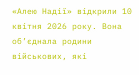«Алею Надії» відкрили 10 квітня 2026 року. Вона об’єднала родини військових, які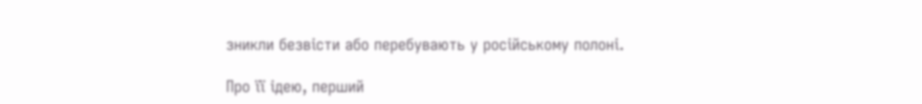зникли безвісти або перебувають у російському полоні.

Про її ідею, перший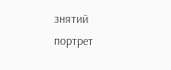знятий портрет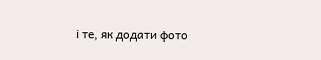і те, як додати фото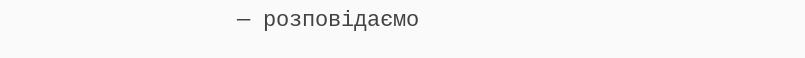— розповідаємо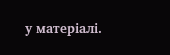у матеріалі.